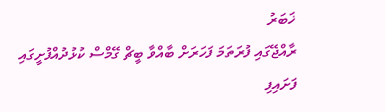ޚަބަރު
ރާއްޖޭގައި ފުރަތަމަ ފަހަރަށް ބާއްވާ ބީޗް ގޭމްސް ކުޅުދުއްފުށީގައި ފަށައިފި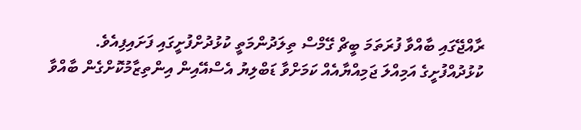ރާއްޖޭގައި ބާއްވާ ފުރަތަމަ ބީޗް ގޭމްސް ތިލަދުންމަތީ ކުޅުދުށްފުށީގައި ފަށައިފިއެވެ.
ކުޅުދުއްފުށީގެ އަމިއްލަ ޖަމިއްޔާއެއް ކަމަށްވާ ޑަބްލިޔު އެސްއޭއިން އިންތިޒާމުކޮށްގެން ބާއްވާ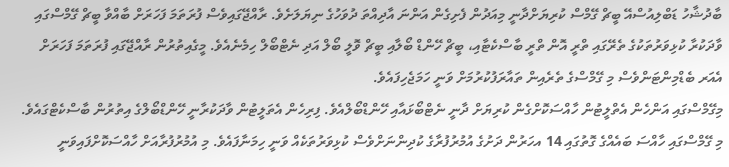ބާދުޝާހު ޑަބްލިއުސްއޭ ބީޗް ގޭމްސް ކުރިޔަށްދާނީ މިއަދުން ފެށިގެން އަންނަ އާދިއްތަ ދުވަހުގެ ނިޔަލަށެވެ. ރާއްޖޭގައިވެސް ފުރަތަމަ ފަހަރަށް ބާއްވާ ބީޗް ގޭމްސްގައި ވާދަކުރާ ކުޅިވަރުތަކުގެ ތެރޭގައި ތްރީ އޮން ތްރީ ބާސްކެޓާއި، ބީޗް ހޭންޑް ބޯލާއި ބީޗް ވޮލީ ބޯލް އަދި ނެޓްބޯލް ހިމެނެއެވެ. މީގެއިތުރުން ރާއްޖޭގައި ފުރަތަމަ ފަހަރަށް އެއަރ ބެޑްމިންޓަންވެސް މި ގޭމްސްގެ ތެރެއިން ތައާރަފުކުރުމަށް ވަނީ ހަމަޖެހިފައެވެ.
މިގޭމްސްގައި އަންހެން އެތްލީޓުން ހާއްސަކޮށްގެން ކުރިޔަށް ދާނީ ނެޓްބޯޅައާއި ހޭންޑްބޯލްއެވެ. ފިރިހެން އެތަލީޓުން ވާދަކުރާނީ ހޭންޑްބޯލްގެ އިތުރުން ބާސްކެޓްގައެވެ. މި ގޭމްސްގައި ހާއްސަ ބައެއްގެ ގޮތުގައި 14 އހަރުން ދަށުގެ އުމުރުފުރާގެ ކުދިންނަށްވެސް ކުޅިވަރުތަކެއް ވަނީ ހިމަނާފައެވެ. މި އުމުރުފުރާއަށް ހާއްސަކޮށްފައިވަނީ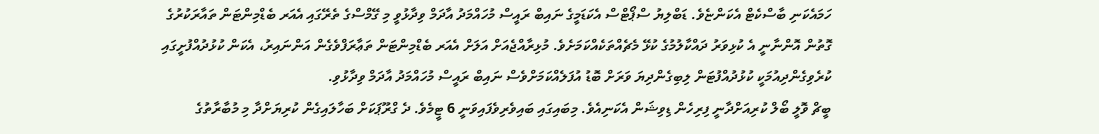ހަމައެކަނި ބާސްކެޓް އެކަންޏެވެ. ޑަބްލިޔު ސްޕޯޓްސް އެކަޑަމީގެ ނައިބް ރައީސް މުހައްމަދު އާދަމް ވިދާޅުވީ މި ގޭމްސްގެ ތެރޭގައި އެއަރ ބެޑްމިންޓަން ތައާރަކުރުގެ ގޮތުން އޮންނާނީ އެ ކުޅިވަރު ދައްކާލުމުގެ ކުޅޭ މެޗެއްތަކެއްކަމަށެވެ. މުޅިރާއްޖެއަށް އަލަށް އެއަރ ބެޑްމިންޓަން ތަޢާރަފްވެގެން އަންނައިރު، އެކަން ކުޅުދުއްފުށީގައި ކުރެވިގެންދިއުމަކީ ކުޅުދުއްފުޓަން ލިބިގެންދިޔަ ވަރަށް ބޮޑު އުފަލެއްކަމަށްވެސް ނައިބް ރައީސް މުހައްމަދު އާދަމް ވިދާޅުވި.
ބީޗް ވޮލީ ބޯލް ކުރިއަށްދާނީ ފިރިހެން ޑިވިޝަން އެކަނިއެވެ. މިބައިގައި ބައިވެރިވެފައިވަނީ 6 ޓީމެވެ. ދެ ގްރޫޕަކަށް ބަހާލައިގެން ކުރިޔަށްދާ މި މުބާރާތުގެ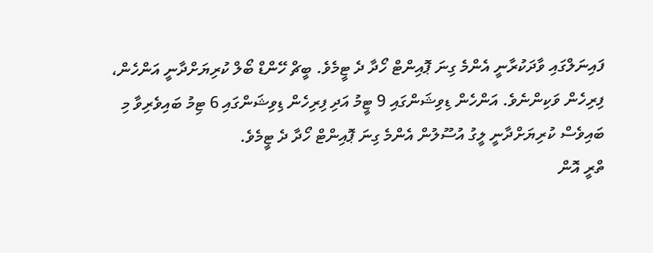ފައިނަލްގައި ވާދަކުރާނީ އެންމެ ގިނަ ޕޮއިންޓް ހޯދާ ދެ ޓީމެވެ. ބީޗް ހޭންޑް ބޯލް ކުރިޔަށްދާނީ އަންހެން، ފިރިހެން ވަކިންނެވެ. އަންހެން ޑިވިޝަންގައި 9 ޓީމު އަދި ފިރިހެން ޑިވިޝަންގައި 6 ޓިމު ބައިވެރިވާ މި ބައިވެސް ކުރިޔަށްދާނީ ލީގު އުސޫލުން އެންމެ ގިނަ ޕޮއިންޓް ހޯދާ ދެ ޓީމެވެ.
ތްރީ އޮން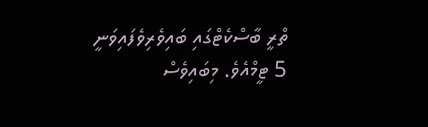ތްރީ ބާސްކެޓްގައި ބައިވެރިވެފައިވަނީ 5 ޓީމްއެވެ. މިބައިވެސް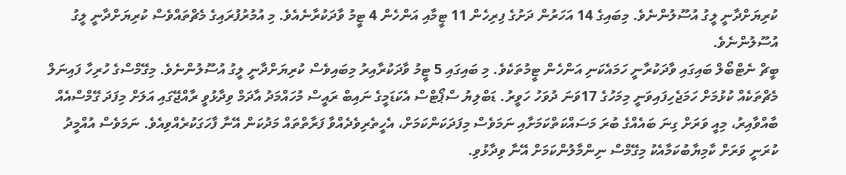ކުރިޔަށްދާނީ ލީގު އުސޫލުންނެވެ. މިބައިގެ 14 އަހަރުން ދަށުގެ ފިރިހެން 11 ޓީމާއި އަންހެން 4 ޓީމު ވާދަކުރާނެއެވެ. މި އުމުރުފުރައިގެ މެޗްތައްވެސް ކުރިޔަށްދާނީ ލީގު އުސޫލުންނެވެ.
ބީޗް ނެޓްބޯލް ބައިގައި ވާދަކުރާނީ ހަމައެކަނި އަންހެން ޓީމުތަކެވެ. މި ބައިގައި 5 ޓީމު ވާދަކުރާއިރު މިބައިވެސް ކުރިޔަށްދާނީ ލީގު އުސޫލުންނެވެ. މިގޭމްސްގެ ހުރިހާ ފައިނަލް މެޗްތަކެއް ކުޅުމަށް ހަމަޖެހިފައިވަނީ މިމަހުގެ 17ވަނަ ދުވަހު ހަވީރު. ޑަބްލިޔު ސްޕޯޓްސް އެކަޑަމީގެ ނައިބް ރައީސް މުހައްމަދު އާދަމް ވިދާޅުވީ ރާއްޖޭގައި އަލަށް މިފަދަ ގޭމްސްއެއް ބާއްވާއިރު، މިއީ ވަރަށް ގިނަ ބައެއްގެ ބުރަ މަސައްކަތްކަމަށާއި ނަމަވެސް މިފަދަކަންކަމަށް، އެހީތެރިވެދެއްވާ ފަރާތްތައް މަދުކަން އޭނާ ފާހަގަކުރެއްވިއެވެ. ނަމަވެސް އުއްމީދު ކުރަނީ ވަރަށް ކާމިޔާބުކަމާއެކު މިގޭމްސް ނިންމާލުންކަމަށް އޭނާ ވިދާޅުވި.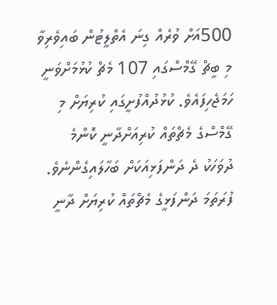500އަށް ވުރެއް ގިނަ އެތްލީޓުން ބައިވެރިވާ މި ބީޗް ގޭމްސްގައި 107 މެޗް ކުޅުމަށްވަނީ ހަމަޖެހިފައެވެ. ކުޅުދުއްފުށީގައި ކުރިޔަށް މި ގޭމްސްގެ މެޗްތައް ކުރިއަށްދާނީ ކޮންމެ ދުވަހަކު ދެ ދަންފަޅިއަކަށް ބަހާލައިގެންނެވެ. ފުރަތަމަ ދަންފަޅީގެ މެޗްތައް ކުރިޔަށް ދާނީ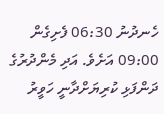ހެނދުނު 06:30 ފެށިގެން 09:00 އަށެވެ. އަދި މެންދުރުގެ ދަންފަޅި ކުރިޔަށްދާނީ ހަވީރު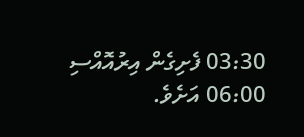03:30 ފެށިގެން އިރުއޮއްސި 06:00 އަށެވެ.